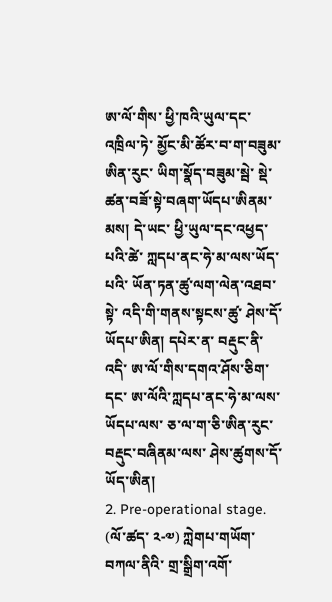ཨ་ལོ་གིས་ ཕྱི་ཁའི་ཡུལ་དང་འཁྲིལ་ཏེ་ མྱོང་མི་ཚོར་བ་ག་བཟུམ་ཨིན་རུང་ ཡིག་སྣོད་བཟུམ་སྦེ་ སྡེ་ཚན་བཟོ་སྟེ་བཞག་ཡོདཔ་ཨིནམ་མས། དེ་ཡང་ ཕྱི་ཡུལ་དང་འཕྱད་པའི་ཚེ་ ཀླདཔ་ནང་ཧེ་མ་ལས་ཡོད་པའི་ ཡོན་ཏན་ཚུ་ལག་ལེན་འཐབ་སྟེ་ འདི་གི་གནས་སྟངས་ཚུ་ ཤེས་དོ་ཡོདཔ་ཨིན། དཔེར་ན་ བརྡུང་ནི་འདི་ ཨ་ལོ་གིས་དགའ་ཤོས་ཅིག་དང་ ཨ་ལོའི་ཀླདཔ་ནང་ཧེ་མ་ལས་ཡོདཔ་ལས་ ཅ་ལ་ག་ཅི་ཨིན་རུང་ བརྡུང་བཞིནམ་ལས་ ཤེས་ཚུགས་དོ་ཡོད་ཨིན།
2. Pre-operational stage. (ལོ་ཚད་ ༢-༧) ཀླེགཔ་གཡོག་བཀལ་ནིའི་ གྲ་སྒྲིག་འགོ་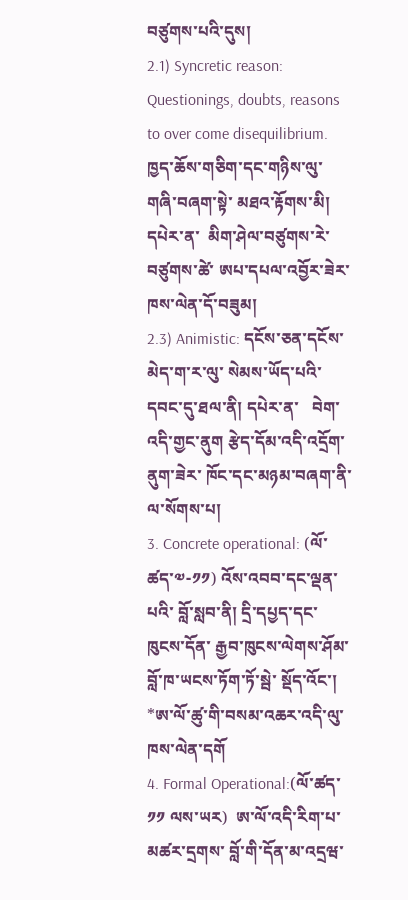བཙུགས་པའི་དུས།
2.1) Syncretic reason: Questionings, doubts, reasons to over come disequilibrium. ཁྱད་ཆོས་གཅིག་དང་གཉིས་ལུ་ གཞི་བཞག་སྟེ་ མཐའ་རྟོགས་མི། དཔེར་ན་  མིག་ཤེལ་བཙུགས་རེ་བཙུགས་ཚེ་ ཨཔ་དཔལ་འབྱོར་ཟེར་ ཁས་ལེན་དོ་བཟུམ།
2.3) Animistic: དངོས་ཅན་དངོས་མེད་ག་ར་ལུ་ སེམས་ཡོད་པའི་ དབང་དུ་ཐལ་ནི། དཔེར་ན་   བེག་འདི་གྱང་ནུག རྩེད་དོམ་འདི་འདྲོག་ནུག་ཟེར་ ཁོང་དང་མཉམ་བཞག་ནི་ལ་སོགས་པ།
3. Concrete operational: (ལོ་ཚད་༧-༡༡) འོས་འབབ་དང་ལྡན་པའི་ བློ་སླབ་ནི། དྲི་དཔྱད་དང་ཁུངས་དོན་ རྒྱབ་ཁུངས་ལེགས་ཤོམ་ བློ་ཁ་ཡངས་ཏོག་ཏོ་སྦེ་ སྡོད་འོང་།  *ཨ་ལོ་ཚུ་གི་བསམ་འཆར་འདི་ལུ་  ཁས་ལེན་དགོ
4. Formal Operational:(ལོ་ཚད་༡༡ ལས་ཡར)  ཨ་ལོ་འདི་རིག་པ་མཚར་དྲགས་ བློ་གི་དོན་མ་འདྲཝ་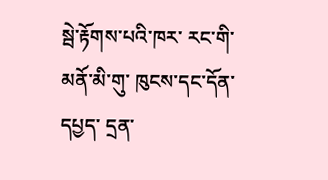སྦེ་རྟོགས་པའི་ཁར་ རང་གི་མནོ་མི་གུ་ ཁུངས་དང་དོན་དཔྱད་ དྲན་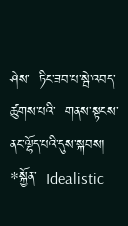ཤེས་  ཏིང་ཟབ་པ་སྦེ་འབད་ཚུགས་པའི་  གནས་སྟངས་ནང་ལྷོད་པའི་དུས་སྐབས།  *སྐྱོན་  Idealistic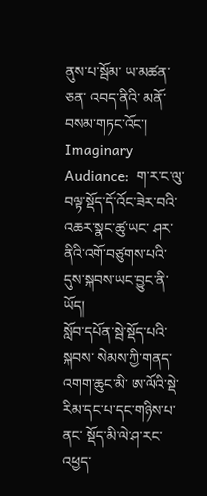ནུས་པ་སྦོམ་ ཡ་མཚན་ཅན་ འབད་ནིའི་ མནོ་བསམ་གཏང་འོང་།  Imaginary Audiance:  ག་ར་ང་ལུ་བལྟ་སྡོད་དོ་འོང་ཟེར་བའི་ འཆར་སྣང་ཚུ་ཡང་ ཤར་ནིའི་འགོ་བཙུགས་པའི་ དུས་སྐབས་ཡང་བྱུང་ནི་ཡོད།
སློབ་དཔོན་སྦེ་སྡོད་པའི་སྐབས་ སེམས་ཀྱི་གནད་འགག་ཆུང་མི་ ཨ་ལོའི་སྡེ་རིམ་དང་པ་དང་གཉིས་པ་ནང་ སྡོད་མི་ལེ་ཤ་རང་འཕྱད་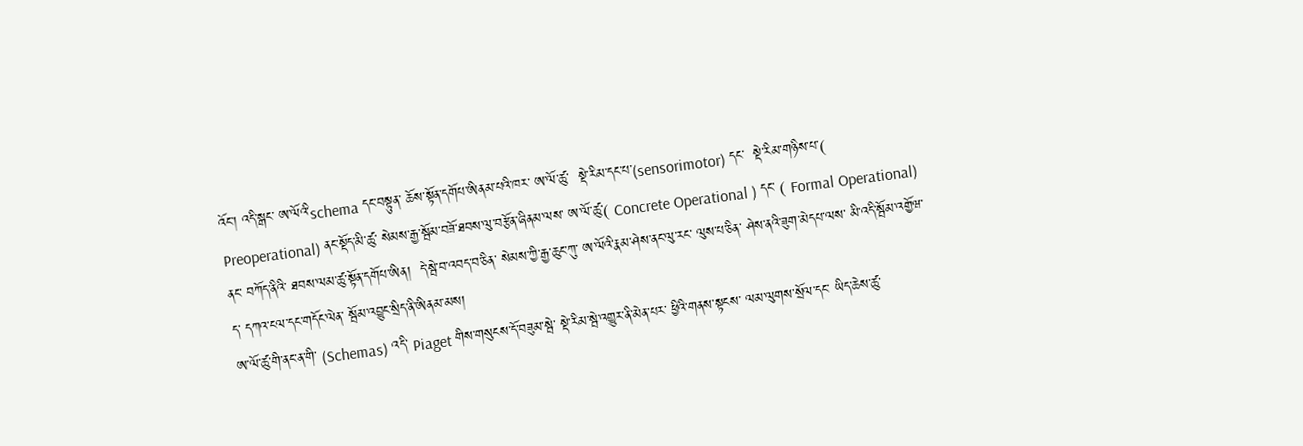འོང་། འདི་སྒང་ ཨ་ལོའི་schema དང་བསྟུན་ ཆོས་སྟོན་དགོཔ་ཨིནམ་པའི་ཁར་ ཨ་ལོ་ཚུ་  སྡེ་རིམ་དང་པ་(sensorimotor) དང་  སྡེ་རིམ་གཉིས་པ་( Preoperational) ནང་སྡོད་མི་ཚུ་ སེམས་རྒྱ་སྦོམ་བཟོ་ཐབས་ལུ་བརྩོན་ཞིནམ་ལས་ ཨ་ལོ་ཚུ་( Concrete Operational ) དང་ ( Formal Operational) ནང་ བཀོད་ནིའི་ ཐབས་ལམ་ཚུ་སྟོན་དགོཔ་ཨིན།  དེ་སྦེ་བ་འབད་བ་ཅིན་ སེམས་ཀྱི་རྒྱ་ཆུང་ཀུ་ ཨ་ལོའི་རྣམ་ཤེས་ནང་ལུ་རང་ ལུས་པ་ཅིན་ ཤེས་ནའི་ཟུག་མེདཔ་ལས་ མི་འདི་སྦོམ་འགྱོཝ་ད་ དཀའ་ངལ་དང་གདོང་ལེན་ སྦོམ་འབྱུང་སྲིད་ནི་ཨིནམ་མས།
ཨ་ལོ་ཚུ་གི་ནང་ན་གི་ (Schemas) འདི་ Piaget གིས་གསུངས་དོ་བཟུམ་སྦེ་ སྡེ་རིམ་སྦེ་འགྱུར་ནི་མེན་པར་ ཕྱིའི་གནས་སྟངས་ ལམ་ལུགས་སྲོལ་དང་ ཡིད་ཆེས་ཚུ་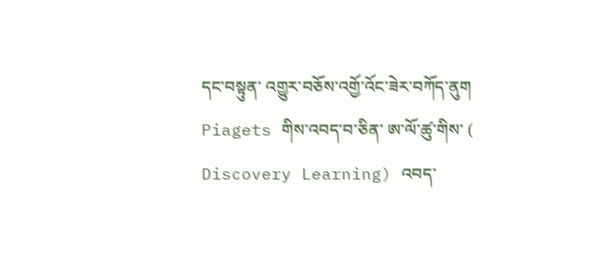དང་བསྟུན་ འགྱུར་བཅོས་འགྱོ་འོང་ཟེར་བཀོད་ནུག Piagets གིས་འབད་བ་ཅིན་ ཨ་ལོ་ཚུ་གིས་ ( Discovery Learning) འབད་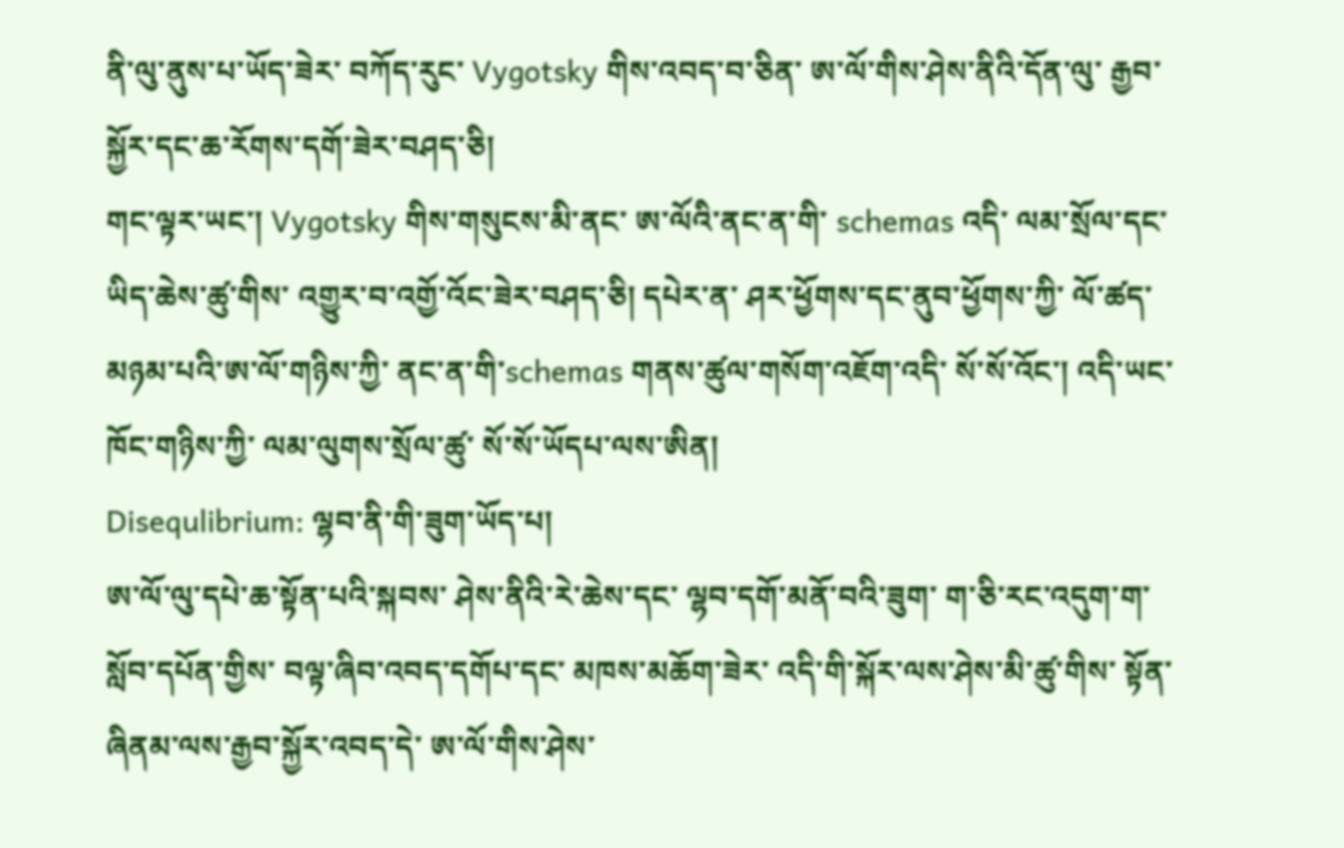ནི་ལུ་ནུས་པ་ཡོད་ཟེར་ བཀོད་རུང་ Vygotsky གིས་འབད་བ་ཅིན་ ཨ་ལོ་གིས་ཤེས་ནིའི་དོན་ལུ་ རྒྱབ་སྐྱོར་དང་ཆ་རོགས་དགོ་ཟེར་བཤད་ཅི།
གང་ལྟར་ཡང་། Vygotsky གིས་གསུངས་མི་ནང་ ཨ་ལོའི་ནང་ན་གི་ schemas འདི་ ལམ་སྲོལ་དང་ཡིད་ཆེས་ཚུ་གིས་ འགྱུར་བ་འགྱོ་འོང་ཟེར་བཤད་ཅི། དཔེར་ན་ ཤར་ཕྱོགས་དང་ནུབ་ཕྱོགས་ཀྱི་ ལོ་ཚད་མཉམ་པའི་ཨ་ལོ་གཉིས་ཀྱི་ ནང་ན་གི་schemas གནས་ཚུལ་གསོག་འཇོག་འདི་ སོ་སོ་འོང་། འདི་ཡང་ ཁོང་གཉིས་ཀྱི་ ལམ་ལུགས་སྲོལ་ཚུ་ སོ་སོ་ཡོདཔ་ལས་ཨིན།
Disequlibrium: ལྷབ་ནི་གི་ཟུག་ཡོད་པ།
ཨ་ལོ་ལུ་དཔེ་ཆ་སྟོན་པའི་སྐབས་ ཤེས་ནིའི་རེ་ཆེས་དང་ ལྷབ་དགོ་མནོ་བའི་ཟུག་ ག་ཅི་རང་འདུག་ག་ སློབ་དཔོན་གྱིས་ བལྟ་ཞིབ་འབད་དགོཔ་དང་ མཁས་མཆོག་ཟེར་ འདི་གི་སྐོར་ལས་ཤེས་མི་ཚུ་གིས་ སྟོན་ཞིནམ་ལས་རྒྱབ་སྐྱོར་འབད་དེ་ ཨ་ལོ་གིས་ཤེས་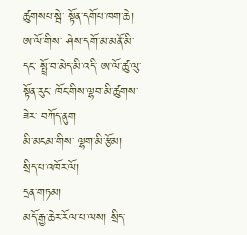ཚུགསཔ་སྦེ་ སྟོན་དགོཔ་ཁག་ཆེ། ཨ་ལོ་གིས་ ཤེས་དགོ་མ་མནོ་མི་དང་ སྤྲོ་བ་མེད་མི་འདི་ ཨ་ལོ་ཚུ་ལུ་སྟོན་རུང་ ཁོང་གིས་ལྷབ་མི་ཚུགས་ཟེར་ བཀོད་ནུག
མི་མངམ་གིས་ ལྷག་མི་རྩོམ།
སྲིད་པ་འཁོར་ལོ།
དྲན་གཏམ།
མདོ་རྒྱ་ཆེར་རོལ་པ་ལས། སྲིད་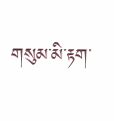གསུམ་མི་རྟག་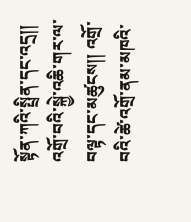སྟོན་ཀའི་སྤྲིན་དང་འདྲ།། འགྲོ་བའི་སྐྱེ་འཆི་གར་ལ་བལྟ་དང་མཚུངས།། འགྲོ་བའི་ཚེ་འགྲོ་ནམ་མཁའི་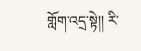གློག་འདྲ་སྟེ།། རི་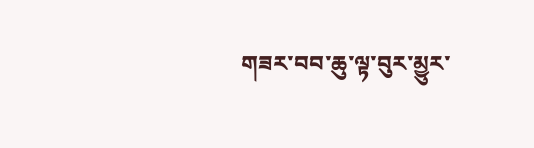གཟར་བབ་ཆུ་ལྟ་བུར་མྱུར་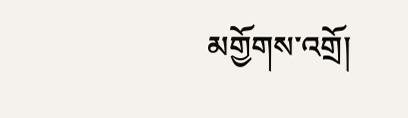མགྱོགས་འགྲོ།